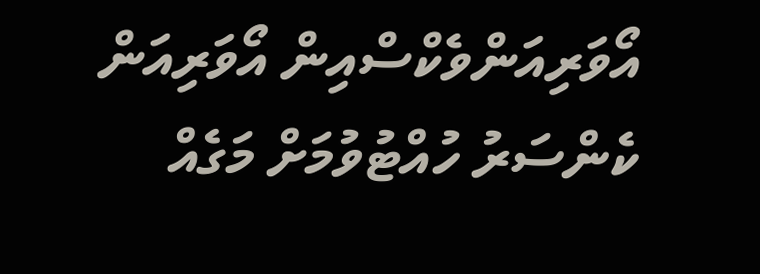އޯވަރިއަންވެކްސްއިން އޯވަރިއަން ކެންސަރު ހުއްޓުވުމަށް މަގެއް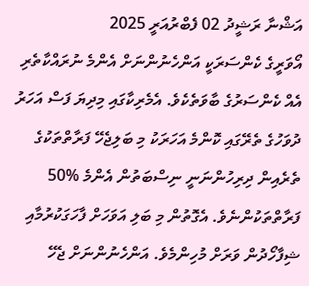އަޝްނާ ރަޝީދު 02 ފެބްރުއަރީ 2025
އޯވަރީގެ ކެންސަރަކީ އަންހެނުންނަށް އެންމެ ނުރައްކާތެރި އެއް ކެންސަރުގެ ބާވަތެކެވެ. އެމެރިކާގައި މިދިޔަ ފަސް އަހަރު ދުވަހުގެ ތެރޭގައި ކޮންމެ އަހަރަކު މި ބަލިޖެހޭ ފަރާތްތަކުގެ ތެރެއިން ދިރިހުންނަނީ ނިސްބަތުން އެންމެ %50 ފަރާތްތަކުންނެވެ. އެގޮތުން މި ބަލި އަވަހަށް ފާހަގަކުރުމާއި ޝިފާހޯދުން ވަރަށް މުހިންމެވެ. އަންހެނުންނަށް ޖެހޭ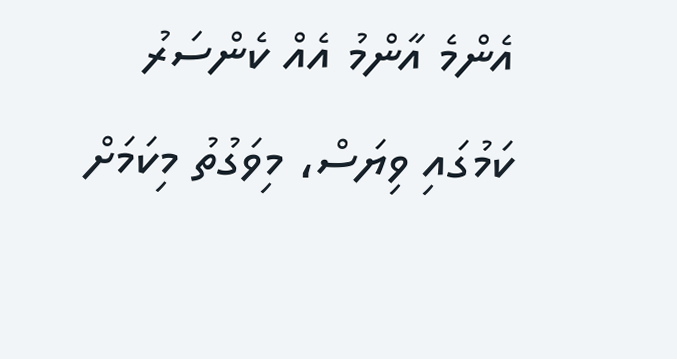އެންމެ އާންމު އެއް ކެންސަރު ކަމުގައި ވިޔަސް، މިވަގުތު މިކަމަށް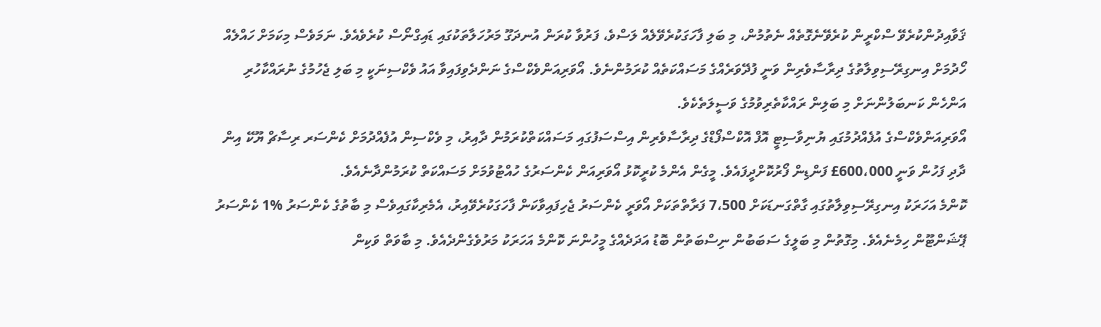ޤަވާއިދުންކުރެވޭ ސްކްރީން ކުރެވޭނެގޮތެއް ނެތުމުން، މި ބަލި ފާހަގަކުރެވޭލެއް ލަސްވެ، ފަރުވާ ކުރަން އުނދަގޫ މަރުހަލާތަކުގައި ޑައިގްނޯސް ކުރެވެއެވެ. ނަމަވެސް މިކަމަށް ހައްލެއް ހޯދުމަށް އިނގިރޭސިވިލާތުގެ ދިރާސާވެރިން ވަނީ ފުދޭވަރެއްގެ މަސައްކަތެއް ކުރަމުންނެވެ. އޯވަރިއަންވެކްސްގެ ނަންދެވިފައިވާ އައު ވެކްސިނަކީ މި ބަލި ޖެހުމުގެ ނުރައްކާހުރި އަންހެން ކަނބަލުންނަށް މި ބަލިން ރައްކާތެރިވުމުގެ ވަސީލަތެކެވެ.
އޯވަރިއަންވެކްސްގެ އުފެއްދުމުގައި ޔުނިވާސިޓީ އޮފް އޮކްސްފޯޑްގެ ދިރާސާވެރިން އިސްސަފުގައި މަސައްކަތްކުރަމުން ދާއިރު، މި ވެކްސިން އުފެއްދުމަށް ކެންސަރ ރިސާޗް ޔޫކޭ އިން ދާދި ފަހުން ވަނީ 600،000£ ފަންޑިން ފޯރުކޮށްދީފައެވެ. މީގެން އެންމެ ކުރީކޮޅު އޯވަރިއަން ކެންސަރުގެ ހުއްޓުވުމަށް މަސައްކަތް ކުރަމުންދާނެއެވެ.
ކޮންމެ އަހަރަކު އިނގިރޭސިވިލާތުގައި ގާތްގަނޑަކަށް 7،500 ފަރާތްތަކަށް އޯވަރީ ކެންސަރު ޖެހިފައިވާކަން ފާހަގަކުރެވޭއިރު، އެމެރިކާގައިވެސް މި ބާތުގެ ކެންސަރު %1 ކެންސަރު ޕޭޝަންޓޫން ހިމެނެއެވެ. މިގޮތުން މި ބަލީގެ ސަބަބުން ނިސްބަތުން ބޮޑު އަދަދެއްގެ މީހުންނަ ކޮންމެ އަހަރަކު މަރުވެގެންދެއެވެ. މި ބާވަތް ވަކިން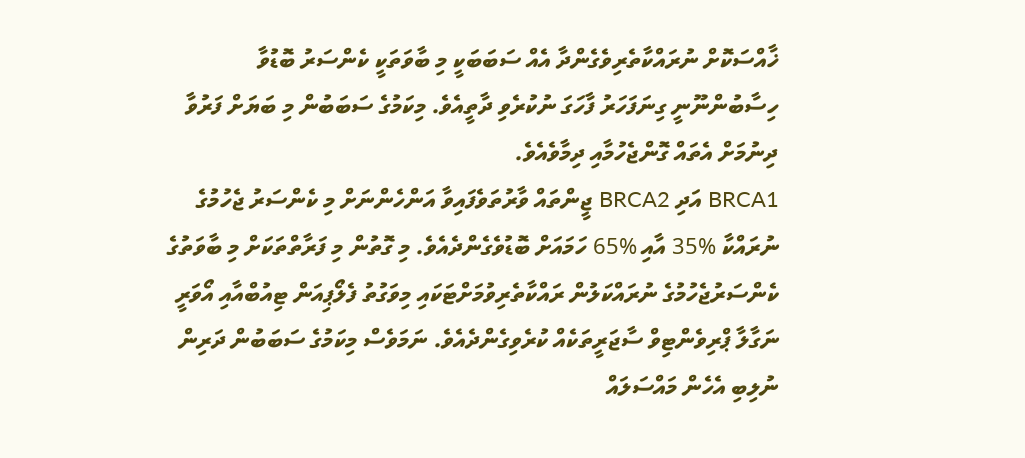ޚާއްސަކޮށް ނުރައްކާތެރިވެގެންދާ އެއް ސަބަބަކީ މި ބާވަތަކީ ކެންސަރު ބޮޑުވާ ހިސާބުންނޫނީ ގިނަފަހަރު ފާހަގަ ނުކުރެވި ދާތީއެވެ. މިކަމުގެ ސަބަބުން މި ބަޔަށް ފަރުވާ ދިނުމަށް އެތައް ގޮންޖެހުމާއި ދިމާވެއެވެ.
BRCA1 އަދި BRCA2 ޖީންތައް ވާރުތަވެފައިވާ އަންހެންނަށް މި ކެންސަރު ޖެހުމުގެ ނުރައްކާ %35 އާއި %65 ހަމައަށް ބޮޑުވެގެންދެއެވެ. މި ގޮތުން މި ފަރާތްތަކަށް މި ބާވަތުގެ ކެންސަރުޖެހުމުގެ ނުރައްކަލުން ރައްކާތެރިވުމަށްޓަކައި މިވަގުތު ފެލޯޕިއަން ޓިއުބްއާއި އޯވަރީ ނަގާލާ ޕްރިވެންޓިވް ސާޖަރީތަކެއް ކުރެވިގެންދެއެވެ. ނަމަވެސް މިކަމުގެ ސަބަބުން ދަރިން ނުލިބި އެހެން މައްސަލައް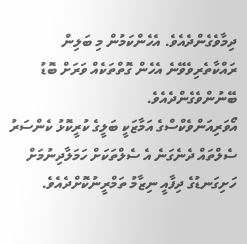ދިމާވެގެންދެއެވެ. އެހެންކަމުން މި ބަލިން ރައްކާތެރިވެވޭނެ އެހެން ގޮތްތަކެއް ވަރަށް ބޮޑު ބޭނުންވެގެންދެއެވެ.
އޯވަރިއަންވެކްސްގެ އަމާޒަކީ ބަލީގެ ކުރީކޮޅު ކެންސަރު ސެލްތައް ދެނެގަނެ އެ ސެލްތަކަށް ހަމަލާދިނުމަށް ހަށިގަނޑުގެ ދިފާއީ ނިޒާމު ތަމްރީނުކޮށްދެއެވެ.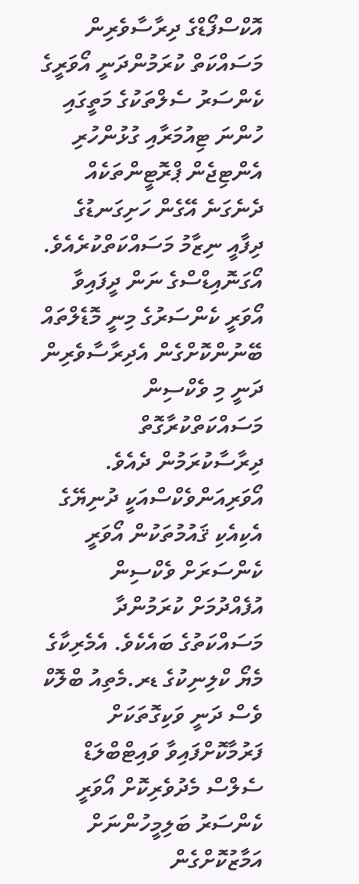އޮކްސްފޯޑްގެ ދިރާސާވެރިން މަސައްކަތް ކުރަމުންދަނީ އޯވަރީގެ ކެންސަރު ސެލްތަކުގެ މަތީގައި ހުންނަ ޓިއުމަރާއި ގުޅުންހުރި އެންޓިޖެން ޕްރޮޓީންތަކެއް ދެނެގަނެ އޭގެން ހަށިގަނޑުގެ ދިފާއީ ނިޒާމު މަސައްކަތްކުރެއެވެ. އޯގަނޮއިޑްސްގެ ނަން ދީފައިވާ އޯވަރީ ކެންސަރުގެ މިނީ މޮޑެލްތައް ބޭނުންކޮށްގެން އެދިރާސާވެރިން ދަނީ މި ވެކްސިން މަސައްކަތްކުރާގޮތް ދިރާސާކުރަމުން ދެއެވެ.
އޯވަރިއަންވެކްސްއަކީ ދުނިޔޭގެ އެކިއެކި ޤައުމުތަކުން އޯވަރީ ކެންސަރަށް ވެކްސިން އުފެއްދުމަށް ކުރަމުންދާ މަސައްކަތުގެ ބައެކެވެ. އެމެރިކާގެ މެޔޯ ކްލިނިކުގެ ޑރ.މެތިއު ބްލޮކް ވެސް ދަނީ ވަކިގޮތަކަށް ފަރުމާކޮށްފައިވާ ވައިޓްބްލަޑް ސެލްސް މެދުވެރިކޮށް އޯވަރީ ކެންސަރު ބަލިމީހުންނަށް އަމާޒުކޮށްގެން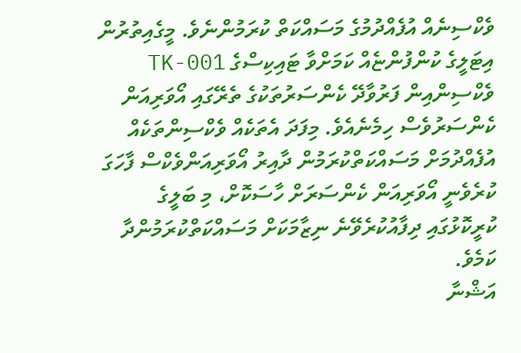ވެކްސިނެއް އުފެއްދުމުގެ މަސައްކަތް ކުރަމުންނެވެ. މީގެއިތުރުން އިޓަލީގެ ކުންފުންޏެއް ކަމަށްވާ ޓައިކިސްގެ TK-001 ވެކްސިންއިން ފަރުވާދޭ ކެންސަރުތަކުގެ ތެރޭގައި އޯވަރިއަން ކެންސަރުވެސް ހިމެނެއެވެ. މިފަދަ އެތަކެއް ވެކްސިންތަކެއް އުފެއްދުމަށް މަސައްކަތްކުރަމުން ދާއިރު އޯވަރިއަންވެކްސް ފާހަގަ ކުރެވެނީ އޯވަރިއަން ކެންސަރަށް ހާސަކޮށް، މި ބަލީގެ ކުރީކޮޅުގައި ދިފާއުކުރެވޭނެ ނިޒާމަކަށް މަސައްކަތްކުރަމުންދާ ކަމެވެ.
އަޝްނާ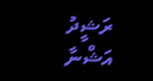ރަޝީދު
އަޝްނާ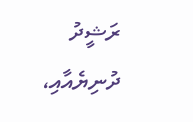ރަޝީދު
ދުނިޔެއާއި،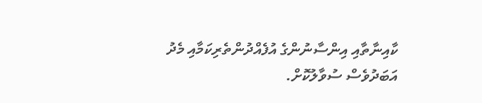ކާއިނާތާއި އިންސާނުންގެ އުފެއްދުންތެރިކަމާއި މެދު އަބަދުވެސް ސުވާލުކޮށް.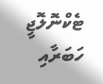ޓެކްނޮލޮޖީ ހަބަރާއި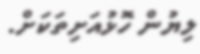ލިޔުން ހޮޅުއަށިތަކަށް.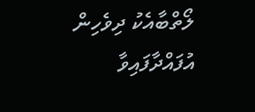ލޯތްބާއެކު ދިވެހިން އުފައްދާފައިވާ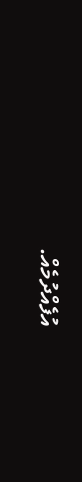އުފެއްދުމެއް.